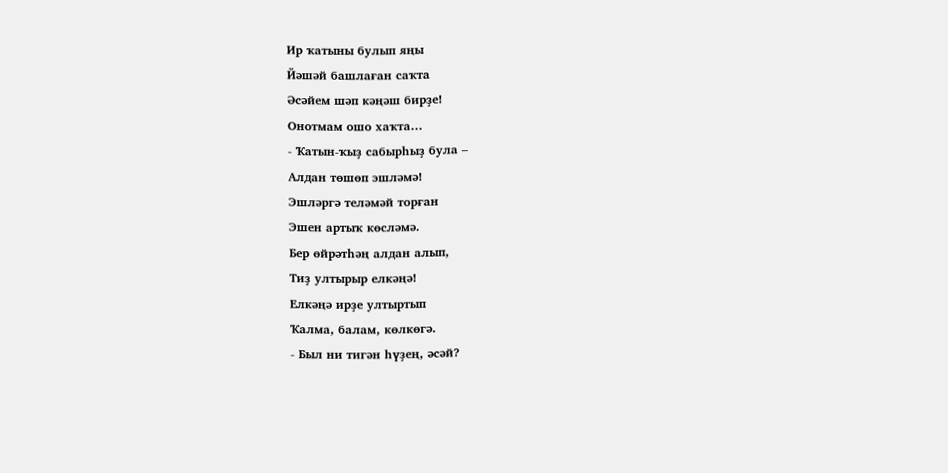Ир ҡатыны булып яңы
Йәшәй башлаған саҡта
Әсәйем шәп кәңәш бирҙе!
Онотмам ошо хаҡта…
- Ҡатын-ҡыҙ сабырһыҙ була –
Алдан төшөп эшләмә!
Эшләргә теләмәй торған
Эшен артыҡ көсләмә.
Бер өйрәтһәң алдан алып,
Тиҙ ултырыр елкәңә!
Елкәңә ирҙе ултыртып
Ҡалма, балам, көлкөгә.
- Был ни тигән һүҙең, әсәй?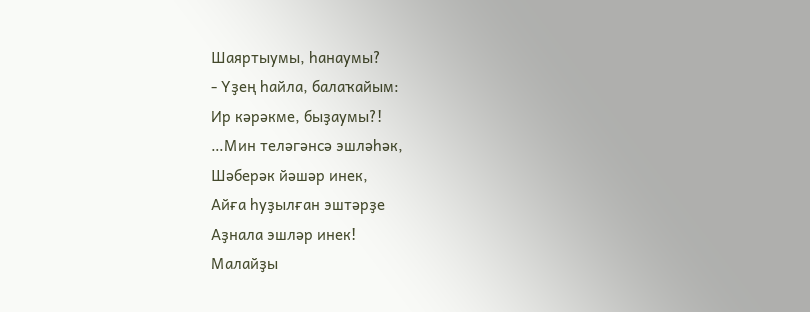Шаяртыумы, һанаумы?
- Үҙең һайла, балаҡайым:
Ир кәрәкме, быҙаумы?!
…Мин теләгәнсә эшләһәк,
Шәберәк йәшәр инек,
Айға һуҙылған эштәрҙе
Аҙнала эшләр инек!
Малайҙы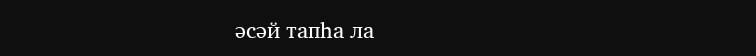әсәй тапһа ла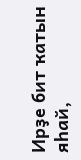Ирҙе бит ҡатын яһай,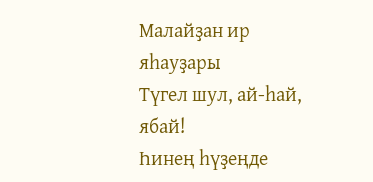Малайҙан ир яһауҙары
Түгел шул, ай-һай, ябай!
Һинең һүҙеңде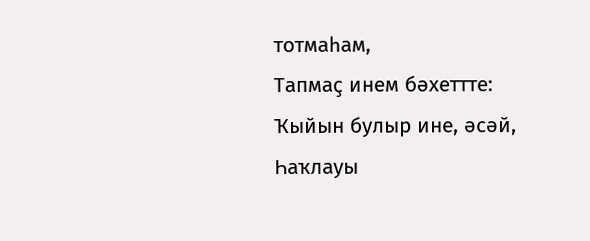тотмаһам,
Тапмаҫ инем бәхеттте:
Ҡыйын булыр ине, әсәй,
Һаҡлауы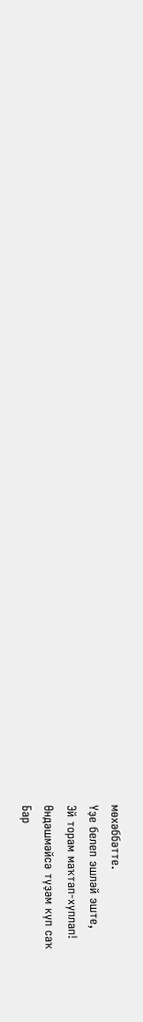мөхәббәтте.
Үҙе белеп эшләй эште,
Эй торам маҡтап-хуплап!
Өндәшмәйсә түҙәм күп саҡ
Бар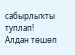сабырлыҡты туплап!
Алдан төшөп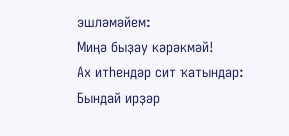эшләмәйем:
Миңә быҙау кәрәкмәй!
Ах итһендәр сит ҡатындар:
Бындай ирҙәр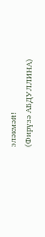эләкмәй!
(Фирүзә АБДУЛЛИНА)